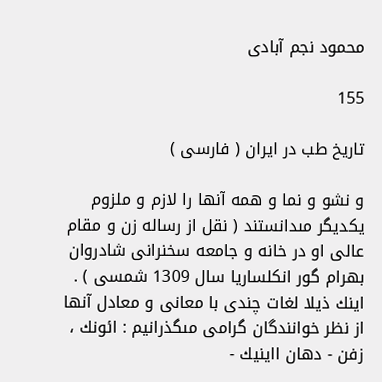محمود نجم آبادى

155

تاريخ طب در ايران ( فارسى )

و نشو و نما و همه آنها را لازم و ملزوم يكديگر مىدانستند ( نقل از رساله زن و مقام عالى او در خانه و جامعه سخنرانى شادروان بهرام گور انكلساريا سال 1309 شمسى ) . اينك ذيلا لغات چندى با معانى و معادل آنها از نظر خوانندگان گرامى مىگذرانيم : ائونك ، زفن - دهان ااينيك -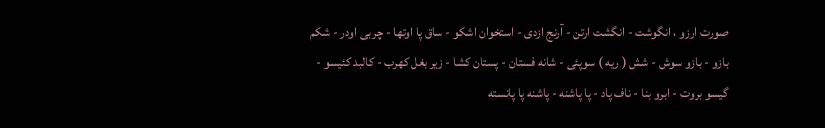صورت ارزو ، انگوشت - انگشت ارتن - آرنج ازدى - استخوان اشكو - ساق پا اوتها - چربى اودر - شكم بازو - بازو سوش - شش ( ريه ) سوپئى - شانه فستان - پستان كشا - زير بغل كهرب - كالبد كئيسو - گيسو بروت - ابرو بنا - ناف پاد - پا پاشنه - پاشنه پا پانسته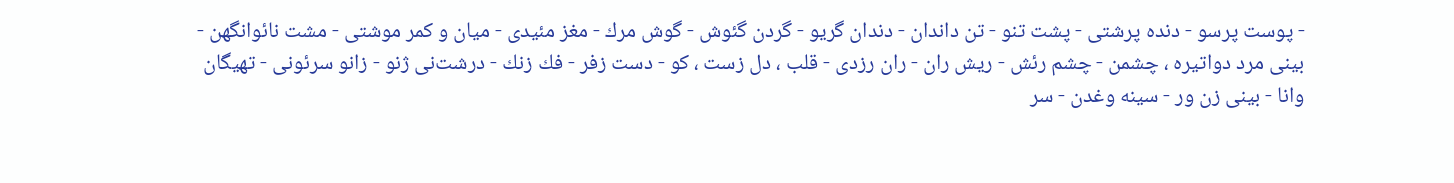- پوست پرسو - دنده پرشتى - پشت تنو - تن داندان - دندان گريو - گردن گئوش - گوش مرك - مغز مئيدى - ميان و كمر موشتى - مشت نائوانگهن - بينى مرد دواتيره ، چشمن - چشم رئش - ريش ران - ران رزدى - قلب ، دل زست ، كو - دست زفر - فك زنك - درشت‌نى ژنو - زانو سرئونى - تهيگان وانا - بينى زن ور - سينه وغدن - سر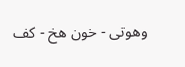وهوتى - خون هخ - كف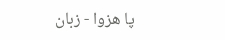پا هزوا - زبان